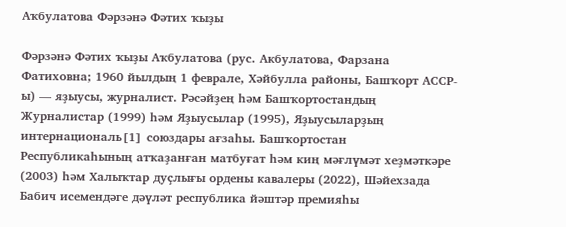Аҡбулатова Фәрзәнә Фәтих ҡыҙы

Фәрзәнә Фәтих ҡыҙы Аҡбулатова (рус. Акбулатова, Фарзана Фатиховна; 1960 йылдың 1 феврале, Хәйбулла районы, Башҡорт АССР-ы) — яҙыусы, журналист. Рәсәйҙең һәм Башҡортостандың Журналистар (1999) һәм Яҙыусылар (1995), Яҙыусыларҙың интернациональ[1] союздары ағзаһы. Башҡортостан Республикаһының атҡаҙанған матбуғат һәм киң мәғлүмәт хеҙмәткәре (2003) һәм Халыҡтар дуҫлығы ордены кавалеры (2022), Шәйехзада Бабич исемендәге дәүләт республика йәштәр премияһы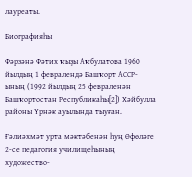лауреаты.

Биографияһы

Фәрзәнә Фәтих ҡыҙы Аҡбулатова 1960 йылдың 1 февралендә Башҡорт АССР-ының (1992 йылдың 25 февраленән Башҡортостан Республикаһы[2]) Хәйбулла районы Үрнәк ауылында тыуған.

Ғәлиәхмәт урта мәктәбенән һуң Өфөләге 2-се педагогия училищеһының художество-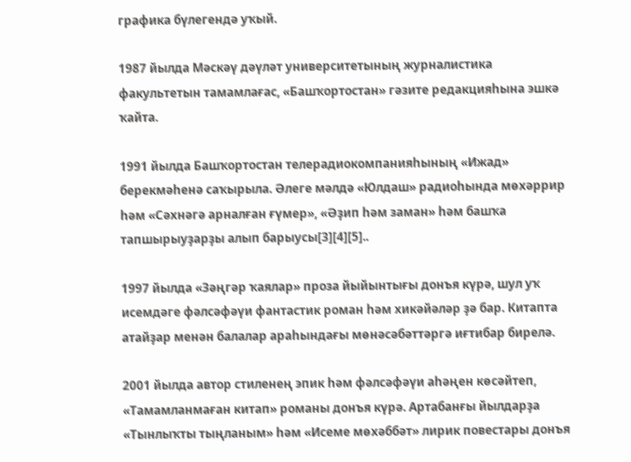графика бүлегендә уҡый.

1987 йылда Мәскәү дәүләт университетының журналистика факультетын тамамлағас, «Башҡортостан» гәзите редакцияһына эшкә ҡайта.

1991 йылда Башҡортостан телерадиокомпанияһының «Ижад» берекмәһенә саҡырыла. Әлеге мәлдә «Юлдаш» радиоһында мөхәррир һәм «Сәхнәгә арналған ғүмер», «Әҙип һәм заман» һәм башҡа тапшырыуҙарҙы алып барыусы[3][4][5]..

1997 йылда «Зәңгәр ҡаялар» проза йыйынтығы донъя күрә, шул уҡ исемдәге фәлсәфәүи фантастик роман һәм хикәйәләр ҙә бар. Китапта атайҙар менән балалар араһындағы мөнәсәбәттәргә иғтибар бирелә.

2001 йылда автор стиленең эпик һәм фәлсәфәүи аһәңен көсәйтеп, «Тамамланмаған китап» романы донъя күрә. Артабанғы йылдарҙа «Тынлыҡты тыңланым» һәм «Исеме мөхәббәт» лирик повестары донъя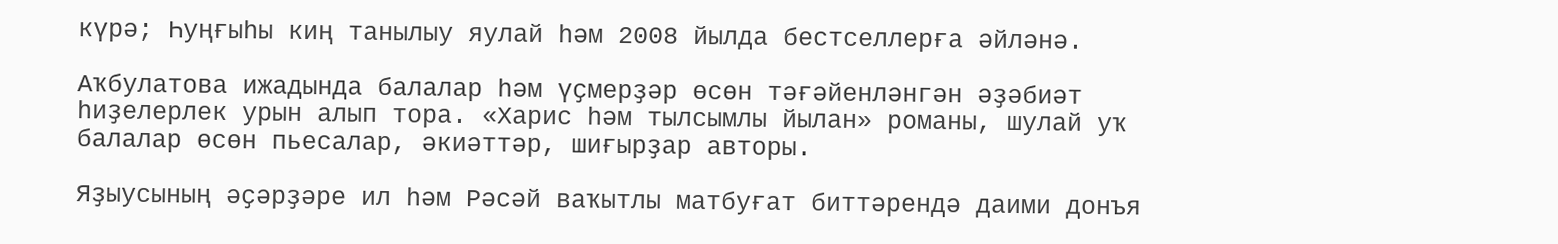күрә; Һуңғыһы киң танылыу яулай һәм 2008 йылда бестселлерға әйләнә.

Аҡбулатова ижадында балалар һәм үҫмерҙәр өсөн тәғәйенләнгән әҙәбиәт һиҙелерлек урын алып тора. «Харис һәм тылсымлы йылан» романы, шулай уҡ балалар өсөн пьесалар, әкиәттәр, шиғырҙар авторы.

Яҙыусының әҫәрҙәре ил һәм Рәсәй ваҡытлы матбуғат биттәрендә даими донъя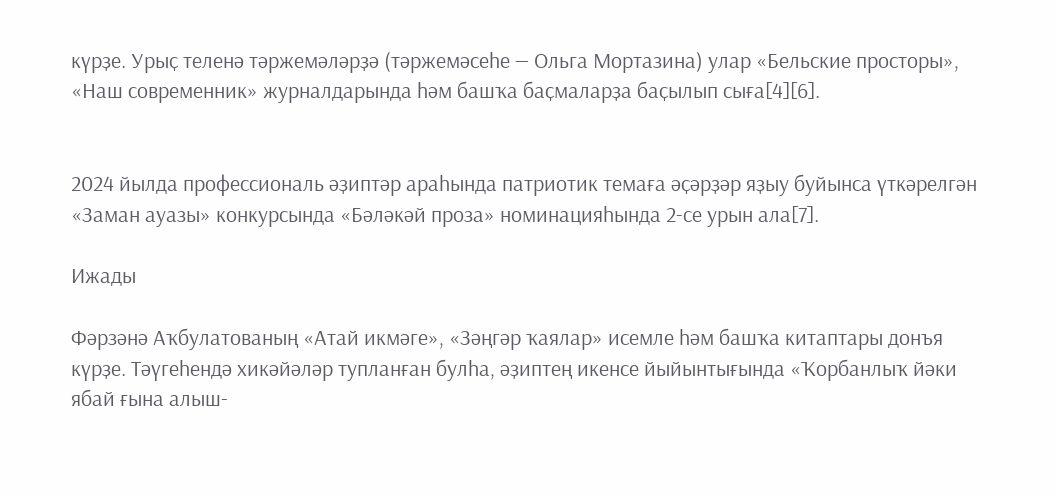күрҙе. Урыҫ теленә тәржемәләрҙә (тәржемәсеһе — Ольга Мортазина) улар «Бельские просторы», «Наш современник» журналдарында һәм башҡа баҫмаларҙа баҫылып сыға[4][6].


2024 йылда профессиональ әҙиптәр араһында патриотик темаға әҫәрҙәр яҙыу буйынса үткәрелгән «Заман ауазы» конкурсында «Бәләкәй проза» номинацияһында 2-се урын ала[7].

Ижады

Фәрзәнә Аҡбулатованың «Атай икмәге», «Зәңгәр ҡаялар» исемле һәм башҡа китаптары донъя күрҙе. Тәүгеһендә хикәйәләр тупланған булһа, әҙиптең икенсе йыйынтығында «Ҡорбанлыҡ йәки ябай ғына алыш-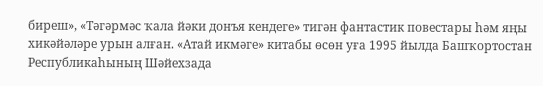биреш», «Тәгәрмәс ҡала йәки донъя кендеге» тигән фантастик повестары һәм яңы хикәйәләре урын алған. «Атай икмәге» китабы өсөн уға 1995 йылда Башҡортостан Республикаһының Шәйехзада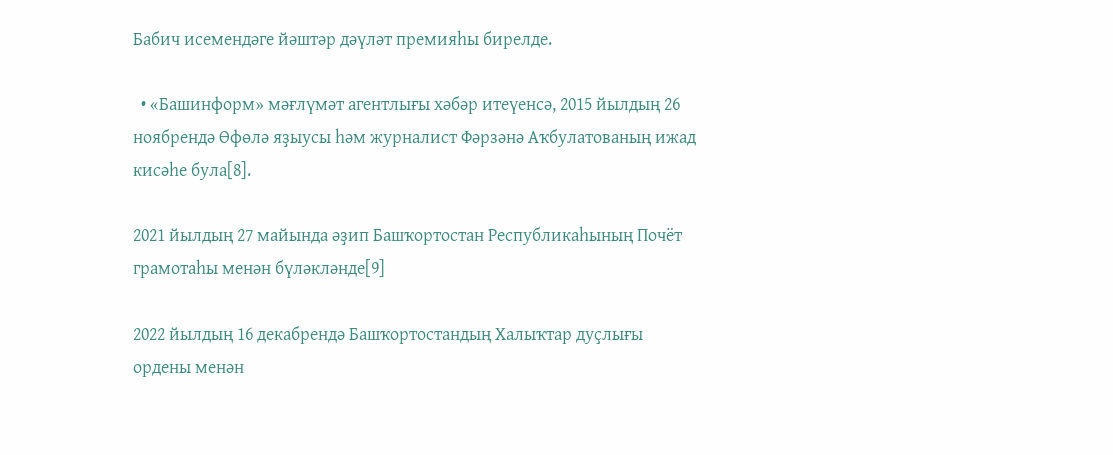Бабич исемендәге йәштәр дәүләт премияһы бирелде.

  • «Башинформ» мәғлүмәт агентлығы хәбәр итеүенсә, 2015 йылдың 26 ноябрендә Өфөлә яҙыусы һәм журналист Фәрзәнә Аҡбулатованың ижад кисәһе була[8].

2021 йылдың 27 майында әҙип Башҡортостан Республикаһының Почёт грамотаһы менән бүләкләнде[9]

2022 йылдың 16 декабрендә Башҡортостандың Халыҡтар дуҫлығы ордены менән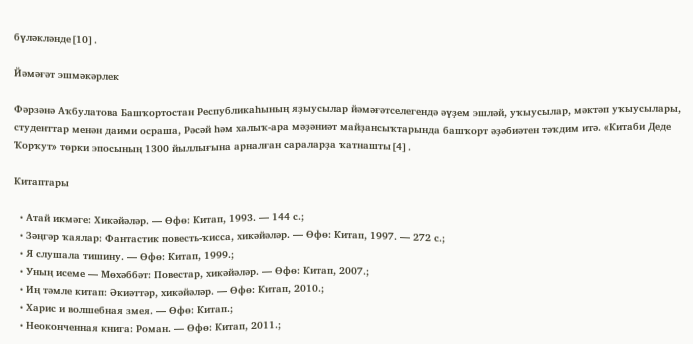бүләкләнде[10].

Йәмәғәт эшмәкәрлек

Фәрзәнә Аҡбулатова Башҡортостан Республикаһының яҙыусылар йәмәғәтселегендә әүҙем эшләй, уҡыусылар, мәктәп уҡыусылары, студенттар менән даими осраша, Рәсәй һәм халыҡ-ара мәҙәниәт майҙансыҡтарында башҡорт әҙәбиәтен тәҡдим итә. «Китаби Деде Ҡорҡут» төрки эпосының 1300 йыллығына арналған сараларҙа ҡатнашты[4].

Китаптары

  • Атай икмәге: Хикәйәләр. — Өфө: Китап, 1993. — 144 с.;
  • Зәңгәр ҡаялар: Фантастик повесть-ҡисса, хикәйәләр. — Өфө: Китап, 1997. — 272 с.;
  • Я слушала тишину. — Өфө: Китап, 1999.;
  • Уның исеме — Мөхәббәт: Повестар, хикәйәләр. — Өфө: Китап, 2007.;
  • Иң тәмле китап: Әкиәттәр, хикәйәләр. — Өфө: Китап, 2010.;
  • Харис и волшебная змея. — Өфө: Китап.;
  • Неоконченная книга: Роман. — Өфө: Китап, 2011.;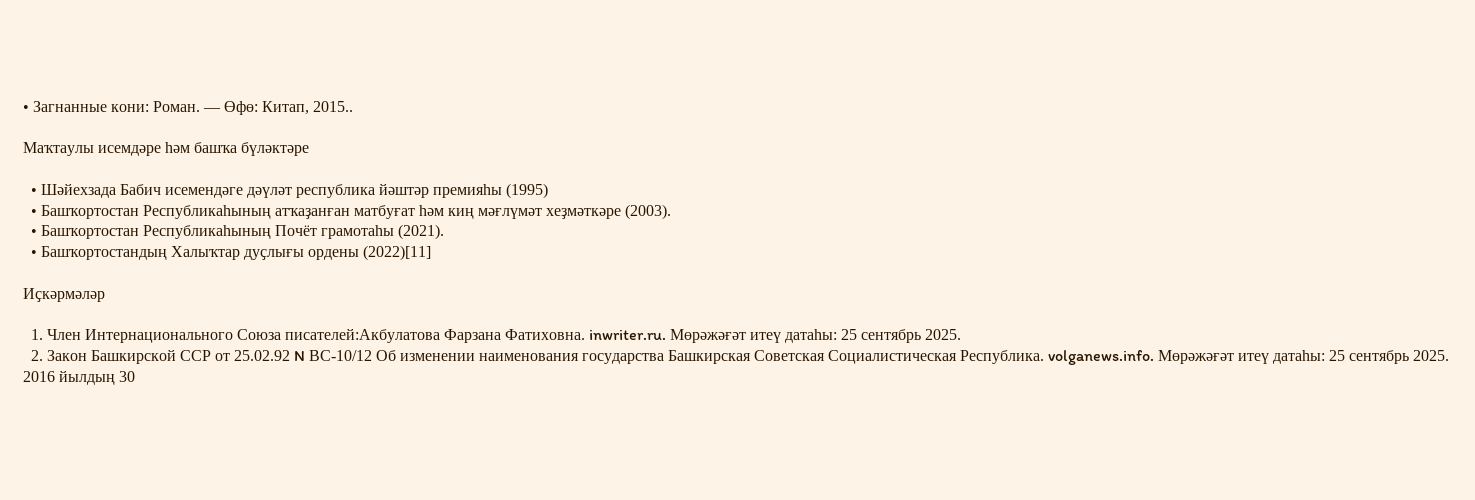• Загнанные кони: Роман. — Өфө: Китап, 2015..

Маҡтаулы исемдәре һәм башҡа бүләктәре

  • Шәйехзада Бабич исемендәге дәүләт республика йәштәр премияһы (1995)
  • Башҡортостан Республикаһының атҡаҙанған матбуғат һәм киң мәғлүмәт хеҙмәткәре (2003).
  • Башҡортостан Республикаһының Почёт грамотаһы (2021).
  • Башҡортостандың Халыҡтар дуҫлығы ордены (2022)[11]

Иҫкәрмәләр

  1. Член Интернационального Союза писателей:Акбулатова Фарзана Фатиховна. inwriter.ru. Мөрәжәғәт итеү датаһы: 25 сентябрь 2025.
  2. Закон Башкирской ССР от 25.02.92 N ВС-10/12 Об изменении наименования государства Башкирская Советская Социалистическая Республика. volganews.info. Мөрәжәғәт итеү датаһы: 25 сентябрь 2025. 2016 йылдың 30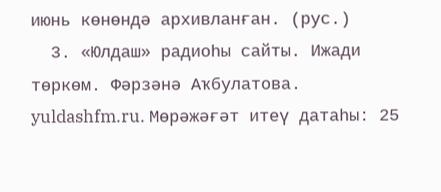июнь көнөндә архивланған. (рус.)
  3. «Юлдаш» радиоһы сайты. Ижади төркөм. Фәрзәнә Аҡбулатова. yuldashfm.ru. Мөрәжәғәт итеү датаһы: 25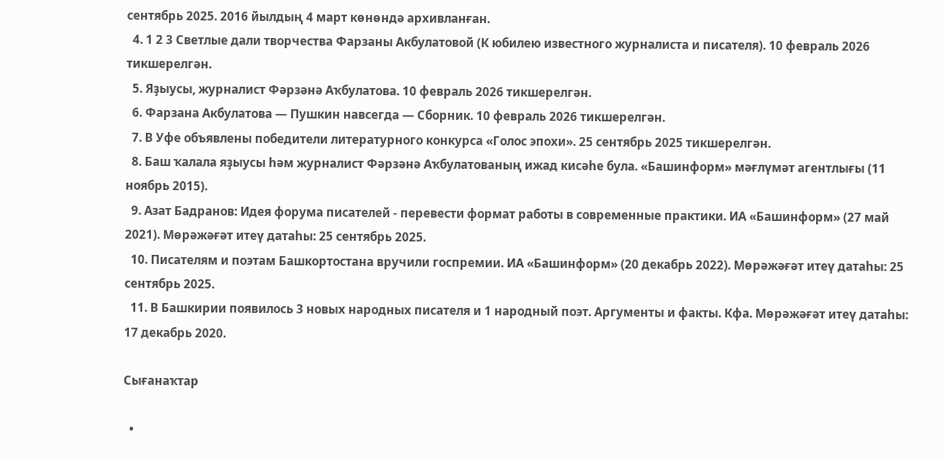сентябрь 2025. 2016 йылдың 4 март көнөндә архивланған.
  4. 1 2 3 Светлые дали творчества Фарзаны Акбулатовой (К юбилею известного журналиста и писателя). 10 февраль 2026 тикшерелгән.
  5. Яҙыусы, журналист Фәрзәнә Аҡбулатова. 10 февраль 2026 тикшерелгән.
  6. Фарзана Акбулатова — Пушкин навсегда — Сборник. 10 февраль 2026 тикшерелгән.
  7. В Уфе объявлены победители литературного конкурса «Голос эпохи». 25 сентябрь 2025 тикшерелгән.
  8. Баш ҡалала яҙыусы һәм журналист Фәрзәнә Аҡбулатованың ижад кисәһе була. «Башинформ» мәғлүмәт агентлығы (11 ноябрь 2015).
  9. Азат Бадранов: Идея форума писателей - перевести формат работы в современные практики. ИА «Башинформ» (27 май 2021). Мөрәжәғәт итеү датаһы: 25 сентябрь 2025.
  10. Писателям и поэтам Башкортостана вручили госпремии. ИА «Башинформ» (20 декабрь 2022). Мөрәжәғәт итеү датаһы: 25 сентябрь 2025.
  11. В Башкирии появилось 3 новых народных писателя и 1 народный поэт. Аргументы и факты. Кфа. Мөрәжәғәт итеү датаһы: 17 декабрь 2020.

Сығанаҡтар

  •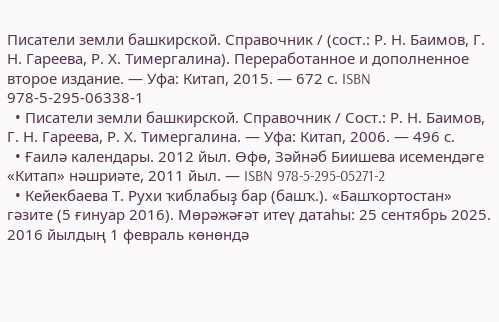Писатели земли башкирской. Справочник / (сост.: Р. Н. Баимов, Г. Н. Гареева, Р. Х. Тимергалина). Переработанное и дополненное второе издание. — Уфа: Китап, 2015. — 672 с. ISBN 978-5-295-06338-1
  • Писатели земли башкирской. Справочник / Сост.: Р. Н. Баимов, Г. Н. Гареева, Р. Х. Тимергалина. — Уфа: Китап, 2006. — 496 с.
  • Ғаилә календары. 2012 йыл. Өфө, Зәйнәб Биишева исемендәге «Китап» нәшриәте, 2011 йыл. — ISBN 978-5-295-05271-2
  • Кейекбаева Т. Рухи ҡиблабыҙ бар (башҡ.). «Башҡортостан» гәзите (5 ғинуар 2016). Мөрәжәғәт итеү датаһы: 25 сентябрь 2025. 2016 йылдың 1 февраль көнөндә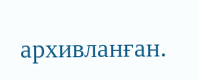архивланған.